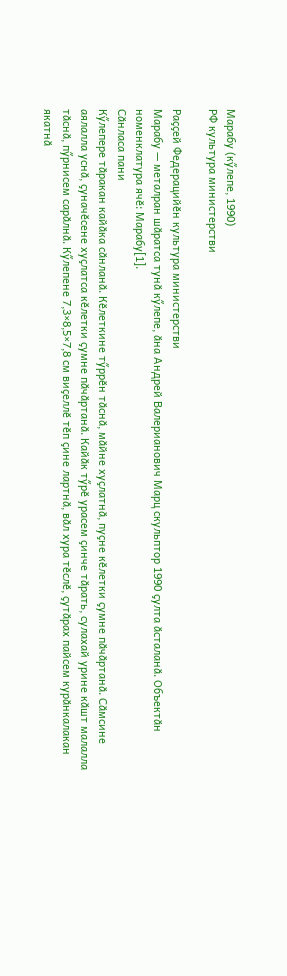Марабу (кӳлепе, 1990)
РФ культура министерстви

Раҫҫей Федерацийӗн культура министерстви
Марабу — металран шӑратса тунӑ кӳлепе, ӑна Андрей Валерианович Марц скульптор 1990 ҫулта ӑсталанӑ. Объектӑн номенклатура ячӗ: Марабу[1].
Сӑнласа пани
Кӳлепере тӑракан кайӑка сӑнланӑ. Кӗлеткине тӳррӗн тӑснӑ, мӑйне хуҫлатнӑ, пуҫне кӗлетки ҫумне пӑчӑртанӑ. Сӑмсине аялалла уснӑ, ҫуначӗсене хуҫлатса кӗлетки ҫумне пӑчӑртанӑ. Кайӑк тӳрӗ урасем ҫинче тӑрать, сулахай урине кӑшт малалла тӑснӑ, пӳрнисем сарӑлнӑ. Кӳлепене 7,3×8,5×7,8 см виҫеллӗ тӗп ҫине лартнӑ, вӑл хура тӗслӗ, ҫутӑрах пайсем курӑнкалакан якатнӑ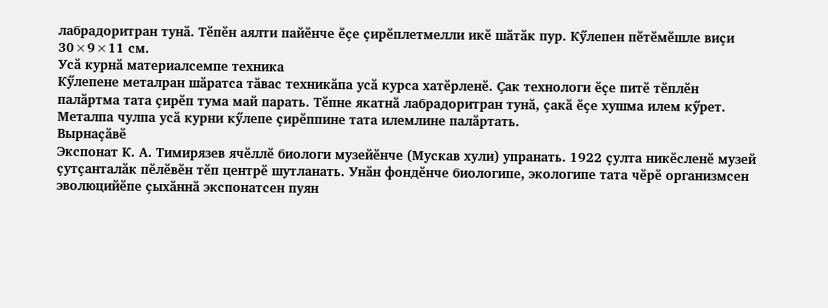лабрадоритран тунӑ. Тӗпӗн аялти пайӗнче ӗҫе ҫирӗплетмелли икӗ шӑтӑк пур. Кӳлепен пӗтӗмӗшле виҫи 30×9×11 см.
Усӑ курнӑ материалсемпе техника
Кӳлепене металран шӑратса тӑвас техникӑпа усӑ курса хатӗрленӗ. Ҫак технологи ӗҫе питӗ тӗплӗн палӑртма тата ҫирӗп тума май парать. Тӗпне якатнӑ лабрадоритран тунӑ, ҫакӑ ӗҫе хушма илем кӳрет. Металпа чулпа усӑ курни кӳлепе ҫирӗппине тата илемлине палӑртать.
Вырнаҫӑвӗ
Экспонат К. А. Тимирязев ячӗллӗ биологи музейӗнче (Мускав хули) упранать. 1922 ҫулта никӗсленӗ музей ҫутҫанталӑк пӗлӗвӗн тӗп центрӗ шутланать. Унӑн фондӗнче биологипе, экологипе тата чӗрӗ организмсен эволюцийӗпе ҫыхӑннӑ экспонатсен пуян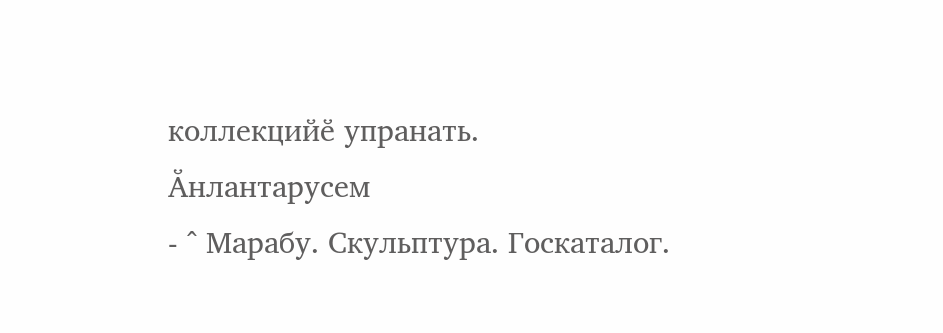коллекцийӗ упранать.
Ӑнлантарусем
- ^ Марабу. Скульптура. Госкаталог.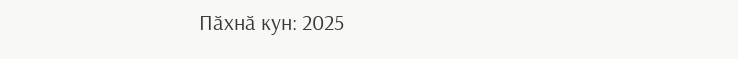Пӑхнӑ кун: 2025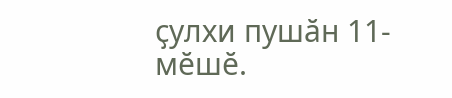ҫулхи пушӑн 11-мӗшӗ.